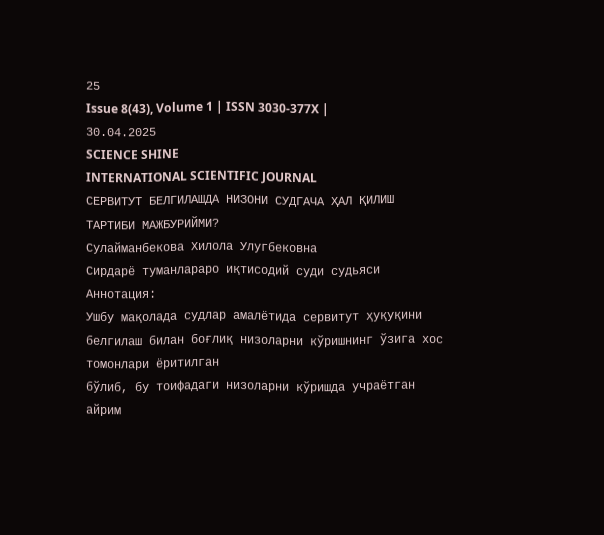25
Issue 8(43), Volume 1 | ISSN 3030-377X | 30.04.2025
SCIENCE SHINE
INTERNATIONAL SCIENTIFIC JOURNAL
СЕРВИТУТ БЕЛГИЛАШДА НИЗОНИ СУДГАЧА ҲАЛ ҚИЛИШ
ТАРТИБИ МАЖБУРИЙМИ?
Сулайманбекова Хилола Улугбековна
Сирдарё туманлараро иқтисодий суди судьяси
Аннотация:
Ушбу мақолада судлар амалётида сервитут ҳуқуқини
белгилаш билан боғлиқ низоларни кўришнинг ўзига хос томонлари ёритилган
бўлиб, бу тоифадаги низоларни кўришда учраётган айрим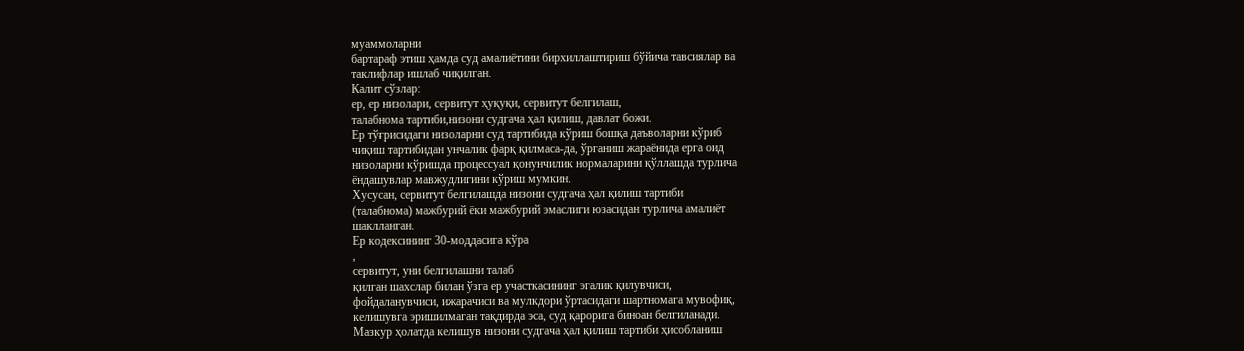муаммоларни
бартараф этиш ҳамда суд амалиётини бирхиллаштириш бўйича тавсиялар ва
таклифлар ишлаб чиқилган.
Калит сўзлар:
ер, ер низолари, сервитут ҳуқуқи, сервитут белгилаш,
талабнома тартиби,низони судгача ҳал қилиш, давлат божи.
Ер тўғрисидаги низоларни суд тартибида кўриш бошқа даъволарни кўриб
чиқиш тартибидан унчалик фарқ қилмаса-да, ўрганиш жараёнида ерга оид
низоларни кўришда процессуал қонунчилик нормаларини қўллашда турлича
ёндашувлар мавжудлигини кўриш мумкин.
Хусусан, сервитут белгилашда низони судгача ҳал қилиш тартиби
(талабнома) мажбурий ёки мажбурий эмаслиги юзасидан турлича амалиёт
шаклланган.
Ер кодексининг 30-моддасига кўра
,
сервитут, уни белгилашни талаб
қилган шахслар билан ўзга ер участкасининг эгалик қилувчиси,
фойдаланувчиси, ижарачиси ва мулкдори ўртасидаги шартномага мувофиқ,
келишувга эришилмаган тақдирда эса, суд қарорига биноан белгиланади.
Мазкур ҳолатда келишув низони судгача ҳал қилиш тартиби ҳисобланиш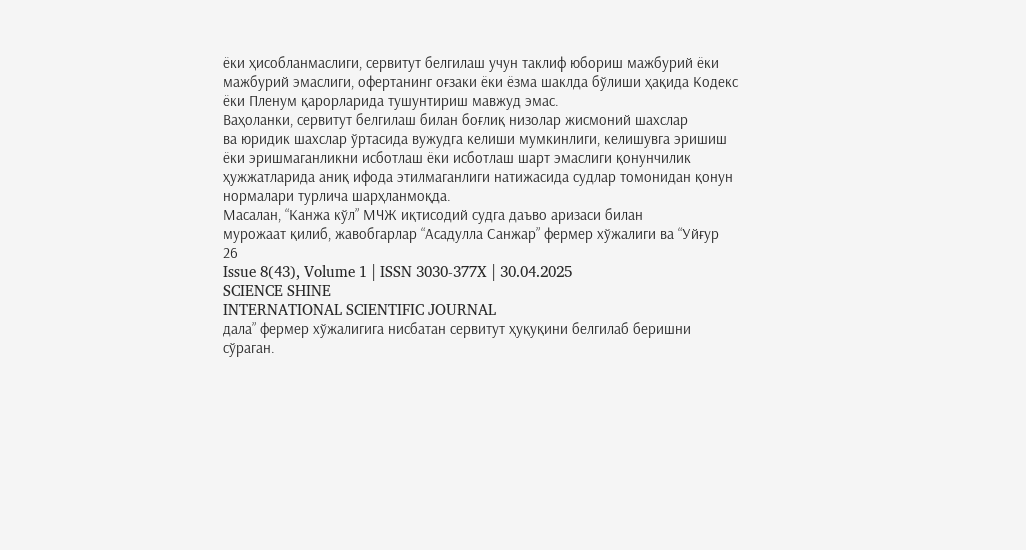ёки ҳисобланмаслиги, сервитут белгилаш учун таклиф юбориш мажбурий ёки
мажбурий эмаслиги, офертанинг оғзаки ёки ёзма шаклда бўлиши ҳақида Кодекс
ёки Пленум қарорларида тушунтириш мавжуд эмас.
Ваҳоланки, сервитут белгилаш билан боғлиқ низолар жисмоний шахслар
ва юридик шахслар ўртасида вужудга келиши мумкинлиги, келишувга эришиш
ёки эришмаганликни исботлаш ёки исботлаш шарт эмаслиги қонунчилик
ҳужжатларида аниқ ифода этилмаганлиги натижасида судлар томонидан қонун
нормалари турлича шарҳланмоқда.
Масалан, “Канжа кўл” МЧЖ иқтисодий судга даъво аризаси билан
мурожаат қилиб, жавобгарлар “Асадулла Санжар” фермер хўжалиги ва “Уйғур
26
Issue 8(43), Volume 1 | ISSN 3030-377X | 30.04.2025
SCIENCE SHINE
INTERNATIONAL SCIENTIFIC JOURNAL
дала” фермер хўжалигига нисбатан сервитут ҳуқуқини белгилаб беришни
сўраган.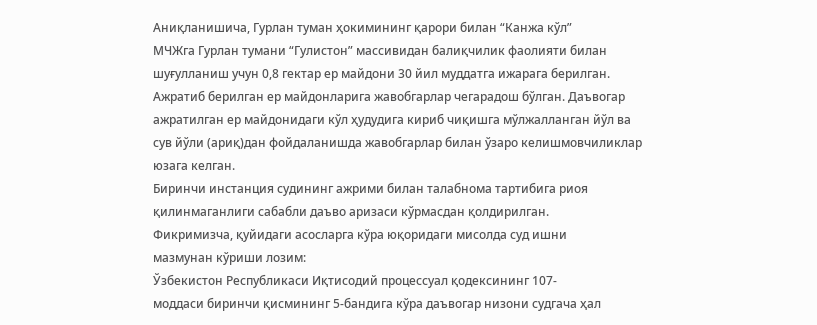Аниқланишича, Гурлан туман ҳокимининг қарори билан “Канжа кўл”
МЧЖга Гурлан тумани “Гулистон” массивидан балиқчилик фаолияти билан
шуғулланиш учун 0,8 гектар ер майдони 30 йил муддатга ижарага берилган.
Ажратиб берилган ер майдонларига жавобгарлар чегарадош бўлган. Даъвогар
ажратилган ер майдонидаги кўл ҳудудига кириб чиқишга мўлжалланган йўл ва
сув йўли (ариқ)дан фойдаланишда жавобгарлар билан ўзаро келишмовчиликлар
юзага келган.
Биринчи инстанция судининг ажрими билан талабнома тартибига риоя
қилинмаганлиги сабабли даъво аризаси кўрмасдан қолдирилган.
Фикримизча, қуйидаги асосларга кўра юқоридаги мисолда суд ишни
мазмунан кўриши лозим:
Ўзбекистон Республикаси Иқтисодий процессуал қодексининг 107-
моддаси биринчи қисмининг 5-бандига кўра даъвогар низони судгача ҳал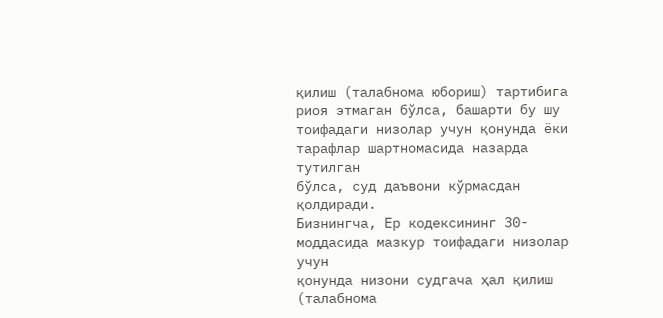қилиш (талабнома юбориш) тартибига риоя этмаган бўлса, башарти бу шу
тоифадаги низолар учун қонунда ёки тарафлар шартномасида назарда тутилган
бўлса, суд даъвони кўрмасдан қолдиради.
Бизнингча, Ер кодексининг 30-моддасида мазкур тоифадаги низолар учун
қонунда низони судгача ҳал қилиш (талабнома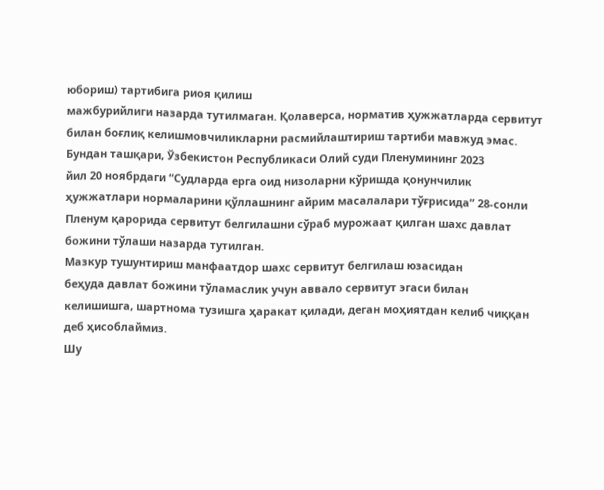юбориш) тартибига риоя қилиш
мажбурийлиги назарда тутилмаган. Қолаверса, норматив ҳужжатларда сервитут
билан боғлиқ келишмовчиликларни расмийлаштириш тартиби мавжуд эмас.
Бундан ташқари, Ўзбекистон Республикаси Олий суди Пленумининг 2023
йил 20 ноябрдаги “Судларда ерга оид низоларни кўришда қонунчилик
ҳужжатлари нормаларини қўллашнинг айрим масалалари тўғрисида” 28-сонли
Пленум қарорида сервитут белгилашни сўраб мурожаат қилган шахс давлат
божини тўлаши назарда тутилган.
Мазкур тушунтириш манфаатдор шахс сервитут белгилаш юзасидан
беҳуда давлат божини тўламаслик учун аввало сервитут эгаси билан
келишишга, шартнома тузишга ҳаракат қилади, деган моҳиятдан келиб чиққан
деб ҳисоблаймиз.
Шу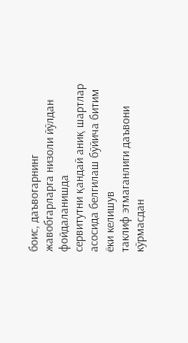боис, даъвогарнинг жавобгарларга низоли йўлдан фойдаланишда
сервитутни қандай аниқ шартлар асосида белгилаш бўйича битим ёки келишув
таклиф этмаганлиги даъвони кўрмасдан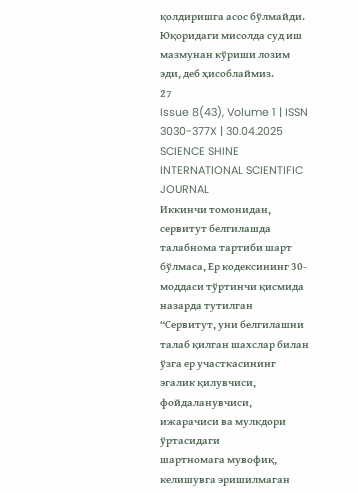қолдиришга асос бўлмайди.
Юқоридаги мисолда суд иш мазмунан кўриши лозим эди, деб ҳисоблаймиз.
27
Issue 8(43), Volume 1 | ISSN 3030-377X | 30.04.2025
SCIENCE SHINE
INTERNATIONAL SCIENTIFIC JOURNAL
Иккинчи томонидан, сервитут белгилашда талабнома тартиби шарт
бўлмаса, Ер кодексининг 30-моддаси тўртинчи қисмида назарда тутилган
“Сервитут, уни белгилашни талаб қилган шахслар билан ўзга ер участкасининг
эгалик қилувчиси, фойдаланувчиси, ижарачиси ва мулкдори ўртасидаги
шартномага мувофиқ, келишувга эришилмаган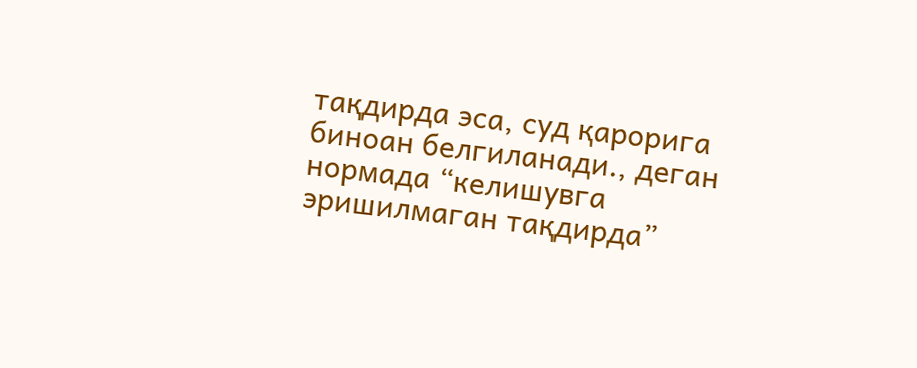тақдирда эса, суд қарорига
биноан белгиланади., деган нормада “келишувга эришилмаган тақдирда”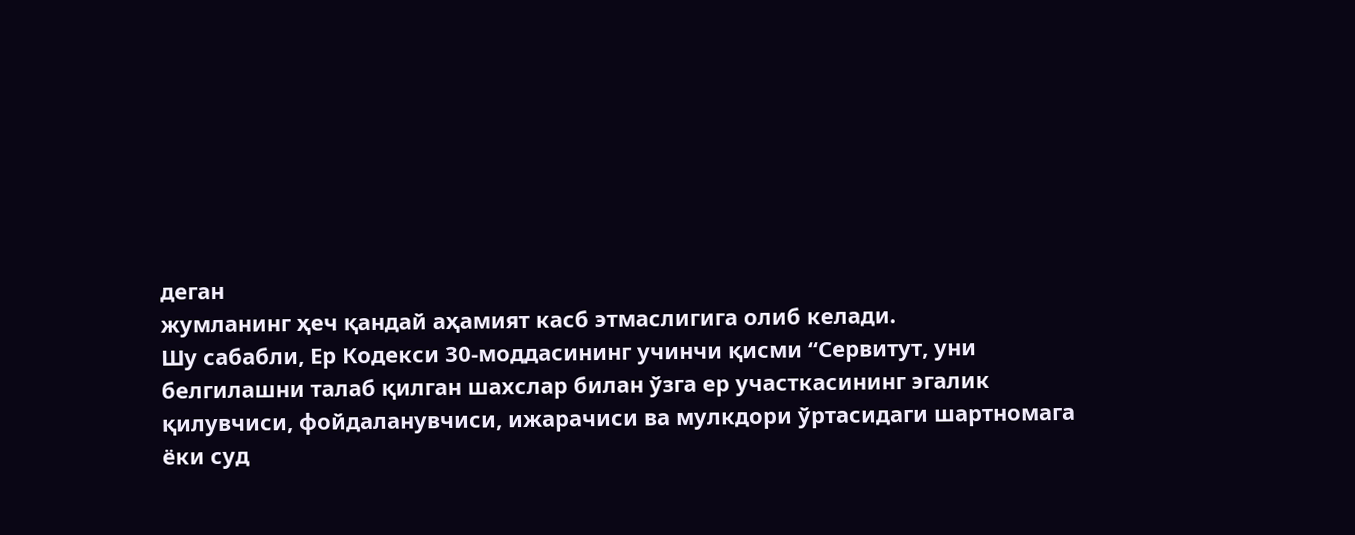деган
жумланинг ҳеч қандай аҳамият касб этмаслигига олиб келади.
Шу сабабли, Ер Кодекси 30-моддасининг учинчи қисми “Сервитут, уни
белгилашни талаб қилган шахслар билан ўзга ер участкасининг эгалик
қилувчиси, фойдаланувчиси, ижарачиси ва мулкдори ўртасидаги шартномага
ёки суд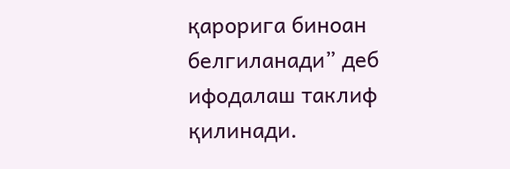қарорига биноан белгиланади” деб ифодалаш таклиф қилинади.